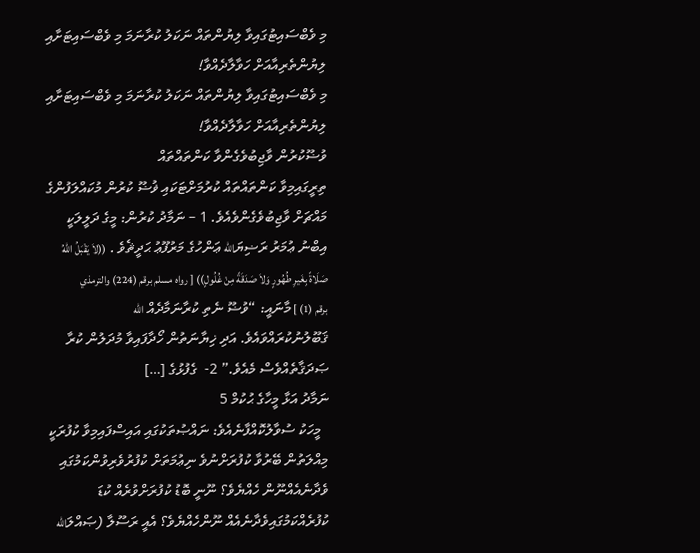މި ވެބްސައިޓުގައިވާ ލިޔުންތައް ނަކަލު ކުރާނަމަ މި ވެބްސައިޓަށާއި ލިޔުންތެރިއާއަށް ހަވާލާދެއްވާ!
މި ވެބްސައިޓުގައިވާ ލިޔުންތައް ނަކަލު ކުރާނަމަ މި ވެބްސައިޓަށާއި ލިޔުންތެރިއާއަށް ހަވާލާދެއްވާ!
ވުޟޫކުރުން ވާޖިބުވެގެންވާ ކަންތައްތައް
ތިރީގައިމިވާ ކަންތައްތައް ކުރުމަށްޓަކައި ޥުޟޫ ކުރުން މުކައްލަފުންގެ މައްޗަށް ވާޖިބުވެގެންވެއެވެ. 1 – ނަމާދު ކުރުން: މީގެ ދަލީލަކީ އިބްނު ޢުމަރު ރަޟިޔަالله ޢަންހުގެ މަރުފޫޢު ޙަދީޘެވެ . ((لاَ يَقْبَلُ اللهُ صَلَاةً بِغَيرِ طُهُورٍ وَلاَ صَدَقَةً مِنْ غُلُولٍ)) [ رواه مسلم برقم (224) والترمذي برقم (1) ] މާނައީ: “ވުޟޫ ނެތި ކުރާނަމާދެއް الله ޤަބޫލުނުކުރައްވައެވެ. އަދި ޚިޔާނަތުން ހޯދާފައިވާ މުދަލުން ކުރާ ޞަދަޤާތެއްވެސް މެއެވެ.” 2-  ގެފުޅުގެ […]
ނަމާދު އަޅާ މީހާގެ ޙުކުމް 5
  މީހަކު ސުވާލުކޮއްފާނެއެވެ: ނައްޞުތަކުގައި އައިސްފައިމިވާ ކުފުރަކީ މިއްލަތުން ބޭރުވާ ކުފުރަށްނުވެ ނިޢުމަތަށް ކުފުރުވެރިވުންކަމުގައި ވެދާނެއެއްނޫން ހެއްޔެވެ؟ ނޫނީ ބޮޑު ކުފުރަށްވުރެއް ކުޑަ ކުފުރެއްކަމުގައިވެދާނެއެއް ނޫންހެއްޔެވެ؟ އެއީ ރަސޫލާ (ޞައްލަالله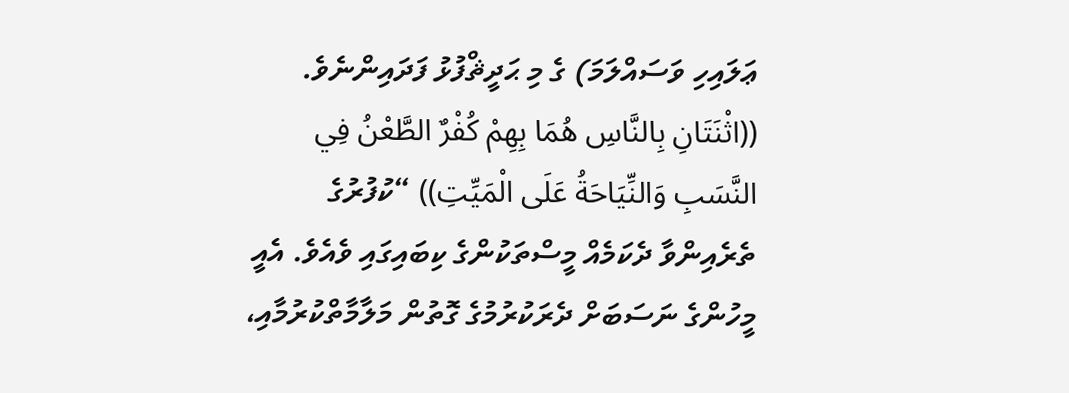ޢަލައިހި ވަސައްލަމަ) ގެ މި ޙަދީޘްފުޅު ފަދައިންނެވެ. ((اثْنَتَانِ بِالنَّاسِ هُمَا بِهِمْ كُفْرٌ الطَّعْنُ فِي النَّسَبِ وَالنِّيَاحَةُ عَلَى الْمَيِّتِ)) “ކުފުރުގެ ތެރެއިންވާ ދެކަމެއް މީސްތަކުންގެ ކިބައިގައި ވެއެވެ. އެއީ މީހުންގެ ނަސަބަށް ދެރަކުރުމުގެ ގޮތުން މަލާމާތްކުރުމާއި،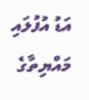އަޑު އުފުލައި މައްޔިތާގެ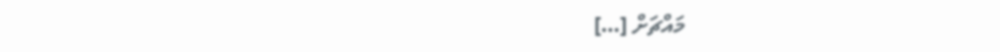މައްޗަށް […]